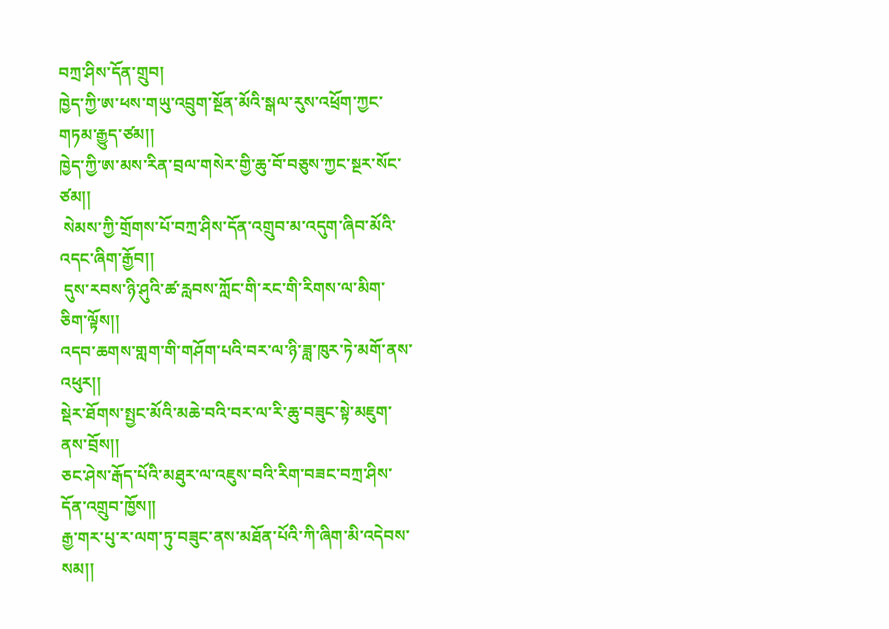བཀྲ་ཤིས་དོན་གྲུབ།
ཁྱེད་ཀྱི་ཨ་ཕས་གཡུ་འབྲུག་སྔོན་མོའི་སྒལ་རུས་འཕྲོག་ཀྱང་གཏམ་རྒྱུད་ཙམ།།
ཁྱེད་ཀྱི་ཨ་མས་རིན་བྲལ་གསེར་གྱི་ཆུ་བོ་བཅུས་ཀྱང་སྔར་སོང་ཙམ།།
 སེམས་ཀྱི་གྲོགས་པོ་བཀྲ་ཤིས་དོན་འགྲུབ་མ་འདུག་ཞིབ་མོའི་འདང་ཞིག་རྒྱོབ།།
 དུས་རབས་ཉི་ཤུའི་ཚ་རླབས་ཀློང་གི་རང་གི་རིགས་ལ་མིག་ཅིག་ལྟོས།།
འདབ་ཆགས་གླག་གི་གཤོག་པའི་བར་ལ་ཉི་ཟླ་ཁུར་ཏེ་མགོ་ནས་འཕུར།།
སྡེར་ཐོགས་སྤྱང་མོའི་མཆེ་བའི་བར་ལ་རི་ཆུ་བཟུང་སྟེ་མཇུག་ནས་བྲོས།།
ཅང་ཤེས་རྒོད་པོའི་མཐུར་ལ་འཇུས་བའི་རིག་བཟང་བཀྲ་ཤིས་དོན་འགྲུབ་ཁྱོས།།
རྒྱ་གར་པུ་ར་ལག་ཏུ་བཟུང་ནས་མཐོན་པོའི་ཀི་ཞིག་མི་འདེབས་སམ།།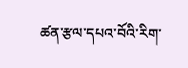ཚན་རྩལ་དཔའ་བོའི་རིག་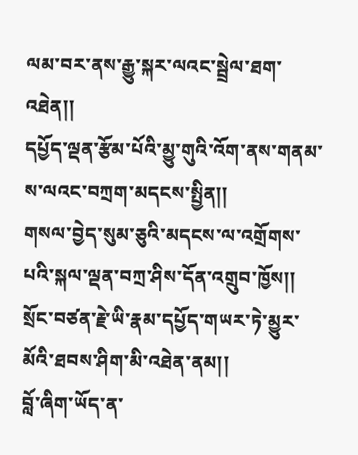ལམ་བར་ནས་རྒྱུ་སྐར་ལའང་སྦྲེལ་ཐག་འཐེན།།
དཔྱོད་ལྡན་རྩོམ་པོའི་མྱུ་གུའི་འོག་ནས་གནམ་ས་ལའང་བཀྲག་མདངས་སྤྱིན།།
གསལ་བྱེད་སུམ་ཅུའི་མདངས་ལ་འགྲོགས་པའི་སྐལ་ལྡན་བཀྲ་ཤིས་དོན་འགྲུབ་ཁྱོས།།
སྲོང་བཙན་རྗེ་ཡི་རྣམ་དཔྱོད་གཡར་ཏེ་མྱུར་མོའི་ཐབས་ཤིག་མི་འཐེན་ནམ།།
བློ་ཞིག་ཡོད་ན་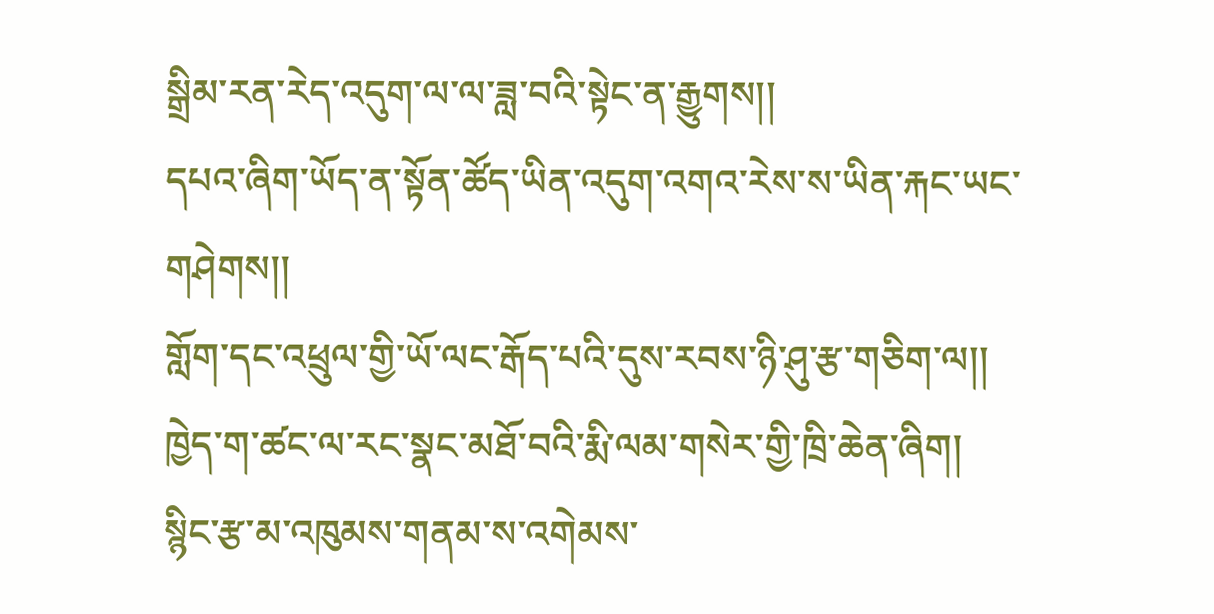སྒྲིམ་རན་རེད་འདུག་ལ་ལ་ཟླ་བའི་སྟེང་ན་རྒྱུགས།།
དཔའ་ཞིག་ཡོད་ན་སྟོན་ཚོད་ཡིན་འདུག་འགའ་རེས་ས་ཡིན་རྐང་ཡང་གཤེགས།།
གློག་དང་འཕྲུལ་གྱི་ཡོ་ལང་རྒོད་པའི་དུས་རབས་ཉི་ཤུ་རྩ་གཅིག་ལ།།
ཁྱེད་ག་ཚང་ལ་རང་སྣང་མཐོ་བའི་རྨི་ལམ་གསེར་གྱི་ཁྲི་ཆེན་ཞིག།
སྙིང་རྩ་མ་འཁུམས་གནམ་ས་འགེམས་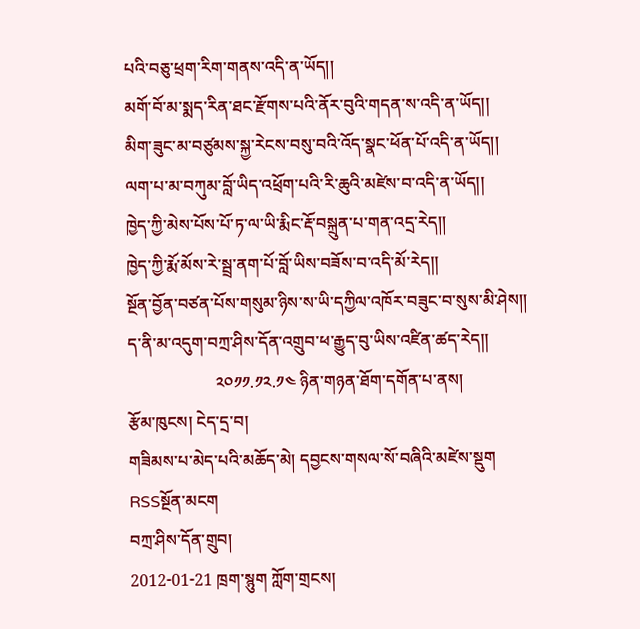པའི་བཅུ་ཕྲག་རིག་གནས་འདི་ན་ཡོད།།
མགོ་བོ་མ་སྨད་རིན་ཐང་རྫོགས་པའི་ནོར་བུའི་གདན་ས་འདི་ན་ཡོད།།
མིག་ཟུང་མ་བཙུམས་སྐྱ་རེངས་བསུ་བའི་འོད་སྣང་ཕོན་པོ་འདི་ན་ཡོད།།
ལག་པ་མ་བཀུམ་བློ་ཡིད་འཕྲོག་པའི་རི་ཆུའི་མཛེས་བ་འདི་ན་ཡོད།།
ཁྱེད་ཀྱི་མེས་པོས་པོ་ཏ་ལ་ཡི་རྨིང་རྡོ་བསྐྲུན་པ་གན་འདྲ་རེད།།
ཁྱེད་ཀྱི་རྨོ་མོས་རེ་སྦྲ་ནག་པོ་བློ་ཡིས་བཟོས་བ་འདི་མོ་རེད།།
སྔོན་བྱོན་བཙན་པོས་གསུམ་ཉིས་ས་ཡི་དཀྱིལ་འཁོར་བཟུང་བ་སུས་མི་ཤེས།།
ད་ནི་མ་འདུག་བཀྲ་ཤིས་དོན་འགྲུབ་ཕ་རྒྱུད་བུ་ཡིས་འཛིན་ཚད་རེད།།
                     ༢༠༡༡.༡༢.༡༤ ཉིན་གཉན་ཐོག་དགོན་པ་ནས།
རྩོམ་ཁུངས། ངེད་དྲ་བ།
གཟིམས་པ་མེད་པའི་མཆོད་མེ། དབྱངས་གསལ་སོ་བཞིའི་མཛེས་སྡུག  RSSསྔོན་མངག
བཀྲ་ཤིས་དོན་གྲུབ།
2012-01-21 ཁྲག་སྙུག ཀློག་གྲངས།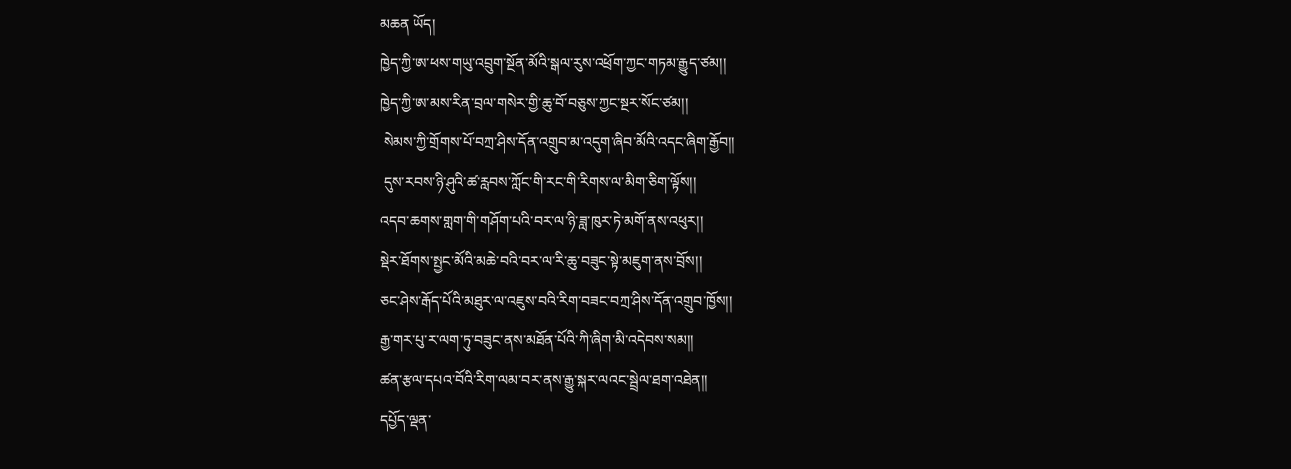མཆན ཡོད།
ཁྱེད་ཀྱི་ཨ་ཕས་གཡུ་འབྲུག་སྔོན་མོའི་སྒལ་རུས་འཕྲོག་ཀྱང་གཏམ་རྒྱུད་ཙམ།།
ཁྱེད་ཀྱི་ཨ་མས་རིན་བྲལ་གསེར་གྱི་ཆུ་བོ་བཅུས་ཀྱང་སྔར་སོང་ཙམ།།
 སེམས་ཀྱི་གྲོགས་པོ་བཀྲ་ཤིས་དོན་འགྲུབ་མ་འདུག་ཞིབ་མོའི་འདང་ཞིག་རྒྱོབ།།
 དུས་རབས་ཉི་ཤུའི་ཚ་རླབས་ཀློང་གི་རང་གི་རིགས་ལ་མིག་ཅིག་ལྟོས།།
འདབ་ཆགས་གླག་གི་གཤོག་པའི་བར་ལ་ཉི་ཟླ་ཁུར་ཏེ་མགོ་ནས་འཕུར།།
སྡེར་ཐོགས་སྤྱང་མོའི་མཆེ་བའི་བར་ལ་རི་ཆུ་བཟུང་སྟེ་མཇུག་ནས་བྲོས།།
ཅང་ཤེས་རྒོད་པོའི་མཐུར་ལ་འཇུས་བའི་རིག་བཟང་བཀྲ་ཤིས་དོན་འགྲུབ་ཁྱོས།།
རྒྱ་གར་པུ་ར་ལག་ཏུ་བཟུང་ནས་མཐོན་པོའི་ཀི་ཞིག་མི་འདེབས་སམ།།
ཚན་རྩལ་དཔའ་བོའི་རིག་ལམ་བར་ནས་རྒྱུ་སྐར་ལའང་སྦྲེལ་ཐག་འཐེན།།
དཔྱོད་ལྡན་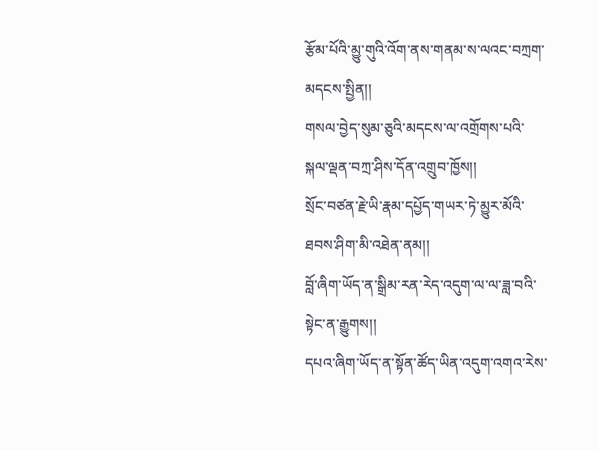རྩོམ་པོའི་མྱུ་གུའི་འོག་ནས་གནམ་ས་ལའང་བཀྲག་མདངས་སྤྱིན།།
གསལ་བྱེད་སུམ་ཅུའི་མདངས་ལ་འགྲོགས་པའི་སྐལ་ལྡན་བཀྲ་ཤིས་དོན་འགྲུབ་ཁྱོས།།
སྲོང་བཙན་རྗེ་ཡི་རྣམ་དཔྱོད་གཡར་ཏེ་མྱུར་མོའི་ཐབས་ཤིག་མི་འཐེན་ནམ།།
བློ་ཞིག་ཡོད་ན་སྒྲིམ་རན་རེད་འདུག་ལ་ལ་ཟླ་བའི་སྟེང་ན་རྒྱུགས།།
དཔའ་ཞིག་ཡོད་ན་སྟོན་ཚོད་ཡིན་འདུག་འགའ་རེས་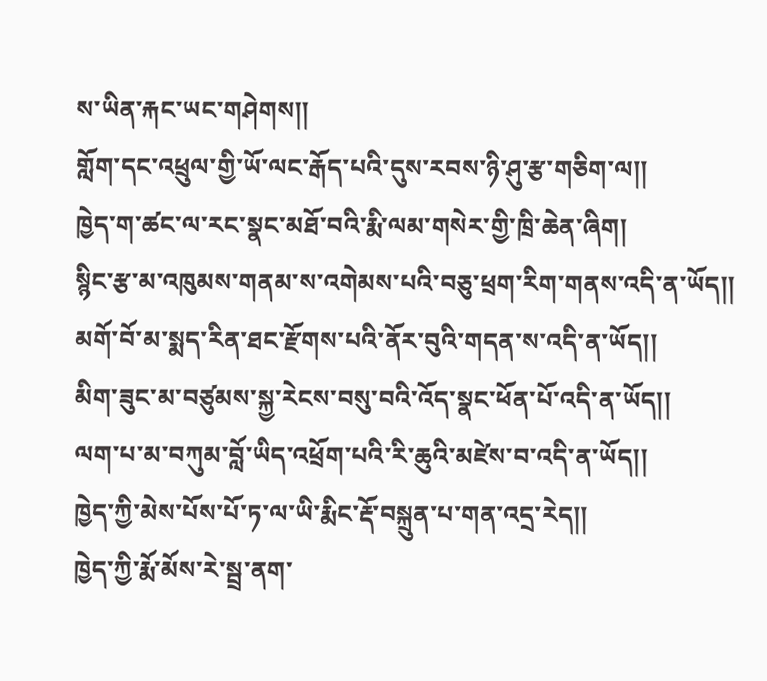ས་ཡིན་རྐང་ཡང་གཤེགས།།
གློག་དང་འཕྲུལ་གྱི་ཡོ་ལང་རྒོད་པའི་དུས་རབས་ཉི་ཤུ་རྩ་གཅིག་ལ།།
ཁྱེད་ག་ཚང་ལ་རང་སྣང་མཐོ་བའི་རྨི་ལམ་གསེར་གྱི་ཁྲི་ཆེན་ཞིག།
སྙིང་རྩ་མ་འཁུམས་གནམ་ས་འགེམས་པའི་བཅུ་ཕྲག་རིག་གནས་འདི་ན་ཡོད།།
མགོ་བོ་མ་སྨད་རིན་ཐང་རྫོགས་པའི་ནོར་བུའི་གདན་ས་འདི་ན་ཡོད།།
མིག་ཟུང་མ་བཙུམས་སྐྱ་རེངས་བསུ་བའི་འོད་སྣང་ཕོན་པོ་འདི་ན་ཡོད།།
ལག་པ་མ་བཀུམ་བློ་ཡིད་འཕྲོག་པའི་རི་ཆུའི་མཛེས་བ་འདི་ན་ཡོད།།
ཁྱེད་ཀྱི་མེས་པོས་པོ་ཏ་ལ་ཡི་རྨིང་རྡོ་བསྐྲུན་པ་གན་འདྲ་རེད།།
ཁྱེད་ཀྱི་རྨོ་མོས་རེ་སྦྲ་ནག་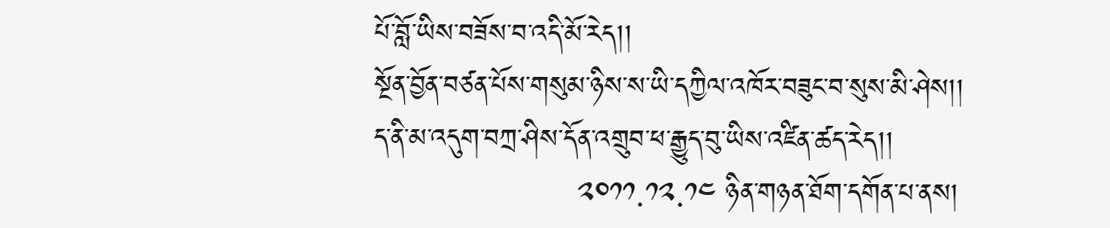པོ་བློ་ཡིས་བཟོས་བ་འདི་མོ་རེད།།
སྔོན་བྱོན་བཙན་པོས་གསུམ་ཉིས་ས་ཡི་དཀྱིལ་འཁོར་བཟུང་བ་སུས་མི་ཤེས།།
ད་ནི་མ་འདུག་བཀྲ་ཤིས་དོན་འགྲུབ་ཕ་རྒྱུད་བུ་ཡིས་འཛིན་ཚད་རེད།།
                     ༢༠༡༡.༡༢.༡༤ ཉིན་གཉན་ཐོག་དགོན་པ་ནས།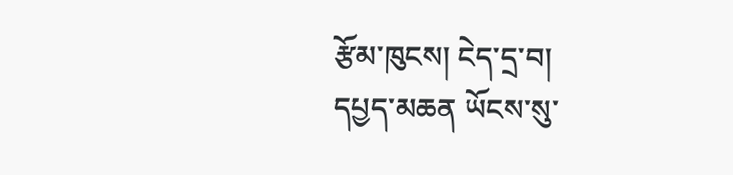རྩོམ་ཁུངས། ངེད་དྲ་བ།
དཔྱད་མཆན ཡོངས་སུ་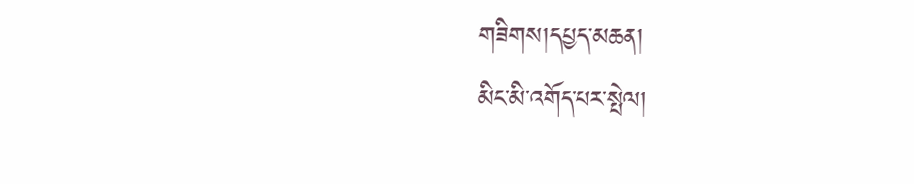གཟིགས།དཔྱད་མཆན།
མིང་མི་འགོད་པར་སྤེལ།